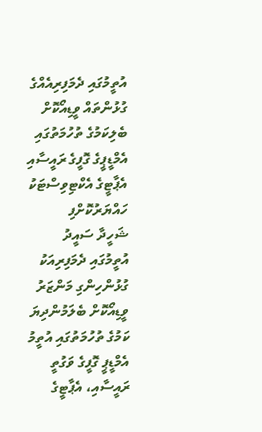އުތީމުގައި ދެމަފިރިއެއްގެ ގުޅުންތައް ވީޑިއޯކޮށް ބެލިކަމުގެ ތުހުމަތުގައި އެމްޑީޕީގެ ގޮފީގެ ރައީސާއި އެޕާޓީގެ އެކްޓިވިސްޓަކު ހައްޔަރުކޮށްފި
ޝަހީދާ ސައީދު
އުތީމުގައި ދެމަފިރިއަކު ގުޅުންހިންގި މަންޒަރު ވީޑިއޯކޮށް ބެލަމުންދިޔަ ކަމުގެ ތުހުމަތުގައި އުތީމު އެމްޑީޕީ ގޮފީގެ ވަގުތީ ރައީސާއި، އެޕާޓީގެ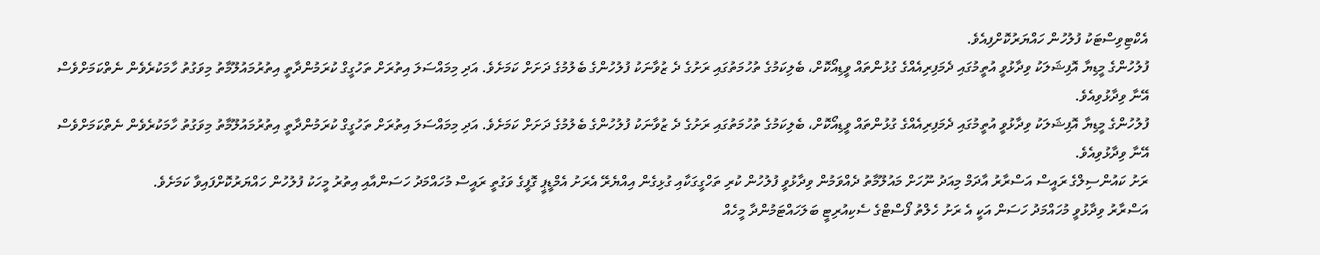އެކްޓިވިސްޓަކު ފުލުހުން ހައްޔަރުކޮށްފިއެވެ.
ފުލުހުންގެ މީޑިޔާ އޮފިޝަލަކު ވިދާޅުވީ އުތީމުގައި ދެމަފިރިއެއްގެ ގުޅުންތައް ވީޑިއޯކޮށް، ބެލިކަމުގެ ތުހުމަތުގައި ރަށުގެ ދެ ޒުވާނަކު ފުލުހުންގެ ބެލުމުގެ ދަށަށް ކަމަށެވެ. އަދި މިމައްސަލަ އިތުރަށް ތަހުގީގް ކުރަމުންދާތީ އިތުރުމައުލޫމާތު މިވަގުތު ހާމަކުރެވެން ނެތްކަމަށްވެސް އޭނާ ވިދާޅުވިއެވެ.
ފުލުހުންގެ މީޑިޔާ އޮފިޝަލަކު ވިދާޅުވީ އުތީމުގައި ދެމަފިރިއެއްގެ ގުޅުންތައް ވީޑިއޯކޮށް، ބެލިކަމުގެ ތުހުމަތުގައި ރަށުގެ ދެ ޒުވާނަކު ފުލުހުންގެ ބެލުމުގެ ދަށަށް ކަމަށެވެ. އަދި މިމައްސަލަ އިތުރަށް ތަހުގީގް ކުރަމުންދާތީ އިތުރުމައުލޫމާތު މިވަގުތު ހާމަކުރެވެން ނެތްކަމަށްވެސް އޭނާ ވިދާޅުވިއެވެ.
ރަށު ކައުންސިލްގެ ރައީސް އަސްރާރު އާދަމް މިއަދު ނޫހަށް މައުލޫމާތު ދެއްވަމުން ވިދާޅުވީ ފުލުހުން ކުރި ތަހްގީގަކާއި ގުޅިގެން އިއްޔެރޭ އެރަށު އެމްޑީޕީ ގޮފީގެ ވަގުތީ ރައީސް މުހައްމަދު ހަސަންއާއި އިތުރު މީހަކު ފުލުހުން ހައްޔަރުކޮށްފައިވާ ކަމަށެވެ.
އަސްރާރު ވިދާޅުވީ މުހައްމަދު ހަސަން އަކީ އެ ރަށު ހެލްތު ފޯސްޓްގެ ސެކިއުރިޓީ ބަލަހައްޓަމުންދާ މީހެއް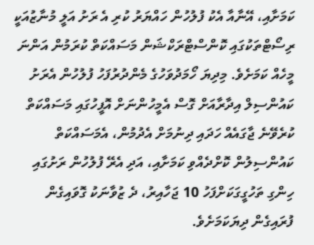ކަމަށާއި، އޭނާއާ އެކު ފުލުހުން ހައްޔަރު ކުރި އެ ރަށު އަލީ މުނާޒުއަކީ ރިސޯޓްތަކުގައި ކޮންސްޓްރަކްޝަން މަސައްކަތް ކުރަމުން އަންނަ މީހެއް ކަމަށެވެ. މިދިޔަ ހޯމަދުވަހުގެ މެންދުރުފަހު ފުލުހުން އެރަށު ކައުންސިލް އިދާރާއަށް ގޮސް އެމީހުންނަށް އޮފީހުގައި މަސައްކަތް ކުރެވޭނެ ޖާގައެއް ހަދައި ދިނުމަށް އެދުމުން، އެމަސައްކަތް ކައުންސިލުން ކޮށްދެއްވި ކަމަށާއި، އަދި އެރޭ ފުލުހުން ރަށުގައި ހިންގި ތަހުގީގަކަށްފަހު 10 ޖަހާއިރު، ދެ ޒުވާނަކު ގޮވައިގެން ފުރައިގެން ދިޔަކަމަށެވެ.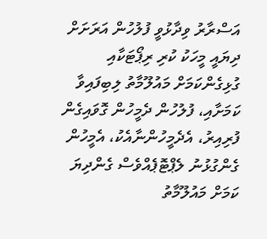އަސްރާރު ވިދާޅުވީ ފުލުހުން އަރަށަށް ދިޔައީ މީހަކު ކުރި ރިޕޯޓަކާއި ގުޅިގެންކަމަށް މައުލޫމާތު ލިބިފައިވާ ކަމަށާއި، ފުލުހުން ދެމީހުން ގޮވައިގެން ފުރިއިރު، އެދެމީހުންނާއެކު، އެމީހުން ގެންގުޅުނު ލެޕްޓޮޕެއްވެސް ގެންދިޔަ ކަމަށް މައުލޫމާތު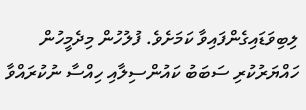ލިބިވަޑައިގެންފައިވާ ކަމަށެވެ. ފުލުހުން މިދެމީހުން ހައްޔަރުކުރި ސަބަބު ކައުންސިލާއި ހިއްސާ ނުކުރައްވާ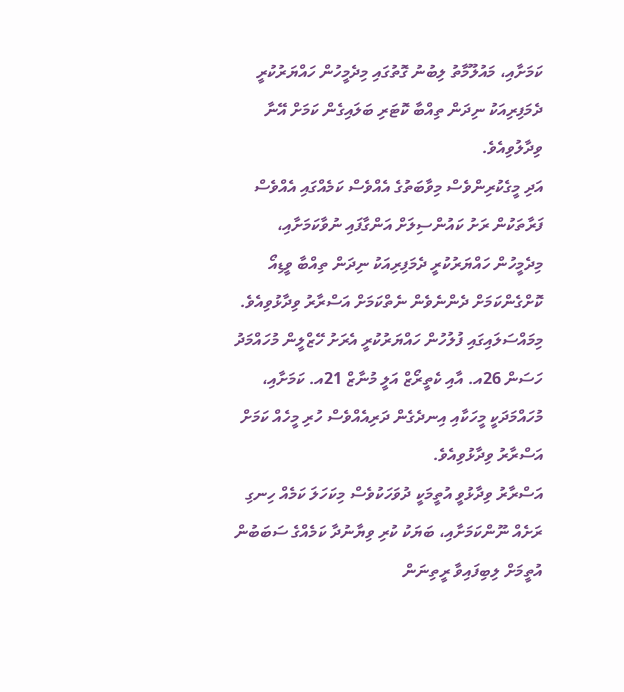ކަމަށާއި، މައުލޫމާތު ލިބުނު ގޮތުގައި މިދެމީހުން ހައްޔަރުކުރީ ދެމަފިރިއަކު ނިދަން ތިއްބާ ކޮޓަރި ބަލައިގެން ކަމަށް އޭނާ ވިދާލުވިއެވެ.
އަދި މީގެކުރިންވެސް މިވާބަތުގެ އެއްވެސް ކަމެއްގައި އެއްވެސް ފަރާތަކުން ރަށު ކައުންސިލަށް އަންގާފައި ނުވާކަމަށާއި، މިދެމީހުން ހައްޔަރުކުރީ ދެމަފިރިއަކު ނިދަން ތިއްބާ ވީޑިއޯ ކޮށްގެންކަމަށް ދެންނެވެން ނެތްކަމަށް އަސްރާރު ވިދާޅުވިއެވެ.
މިމައްސަލައިގައި ފުލުހުން ހައްޔަރުކުރީ އެރަށު ހޭޒްލީން މުހައްމަދު ހަސަން 26އ. އާއި ކެތީރޯޒް އަލީ މުނާޒް 21އ. ކަމަށާއި، މުހައްމަދަކީ މީހަކާއި އިނދެގެން ދަރިއެއްވެސް ހުރި މީހެއް ކަމަށް އަސްރާރު ވިދާޅުވިއެވެ.
އަސްރާރު ވިދާޅުވީ އުތީމަކީ ދުވަހަކުވެސް މިކަހަލަ ކަމެއް ހިނގި ރަށެއް ނޫންކަމަށާއި، ބަޔަކު ކުރި ވިޔާނުދާ ކަމެއްގެ ސަބަބުން އުތީމަށް ލިބިފައިވާ ރީތިނަން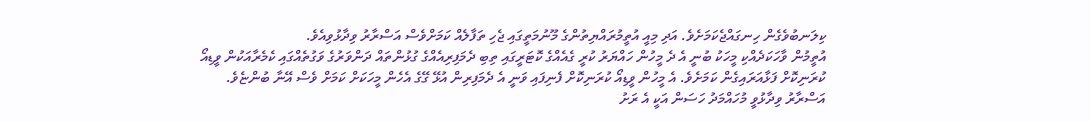ކިލަނބުވެގެން ހިނގައްޖެކަމަށެވެ. އަދި މިއީ އުތީމުރައްޔިތުންގެ މޫނުމަތީގައި ޖެހި ތަފާލެއް ކަމަށްވެސް އަސްރާރު ވިދާޅުވިއެވެ.
އުތީމުން ވާހަކަދެއްކި މީހަކު ބުނީ އެ ދެ މީހުން ހައްޔަރު ކުރީ ގެއެއްގެ ކޮޓަރީގައި ތިބި ދެމަފިރިއެއްގެ ގުޅުންތައް ދަންވަރުގެ ވަގުތެއްގައި ކެމެރާއަކުން ވީޑިއޯ ކުރަނިކޮށް ފަޅާއަރައިގެން ކަމަށެވެ. އެ މީހުން ވީޑިއޯ ކުރަނިކޮށް ފެނިފައި ވަނީ އެ ދެމަފިރިން އުޅޭ ގޭގެ އެހެން މީހަކަށް ކަމަށް ވެސް އޭނާ ބުންޏެވެ.
އަސްރާރު ވިދާޅުވީ މުހައްމަދު ހަސަން އަކީ އެ ރަށު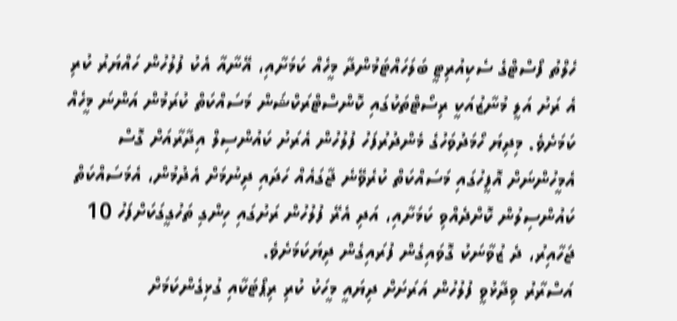ހެލްތު ފޯސްޓްގެ ސެކިއުރިޓީ ބަލަހައްޓަމުންދާ މީހެއް ކަމަށާއި، އޭނާއާ އެކު ފުލުހުން ހައްޔަރު ކުރި އެ ރަށު އަލީ މުނާޒުއަކީ ރިސޯޓްތަކުގައި ކޮންސްޓްރަކްޝަން މަސައްކަތް ކުރަމުން އަންނަ މީހެއް ކަމަށެވެ. މިދިޔަ ހޯމަދުވަހުގެ މެންދުރުފަހު ފުލުހުން އެރަށު ކައުންސިލް އިދާރާއަށް ގޮސް އެމީހުންނަށް އޮފީހުގައި މަސައްކަތް ކުރެވޭނެ ޖާގައެއް ހަދައި ދިނުމަށް އެދުމުން، އެމަސައްކަތް ކައުންސިލުން ކޮށްދެއްވި ކަމަށާއި، އަދި އެރޭ ފުލުހުން ރަށުގައި ހިންގި ތަހުގީގަކަށްފަހު 10 ޖަހާއިރު، ދެ ޒުވާނަކު ގޮވައިގެން ފުރައިގެން ދިޔަކަމަށެވެ.
އަސްރާރު ވިދާޅުވީ ފުލުހުން އަރަށަށް ދިޔައީ މީހަކު ކުރި ރިޕޯޓަކާއި ގުޅިގެންކަމަށް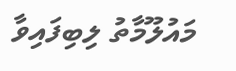މައުލޫމާތު ލިބިފައިވާ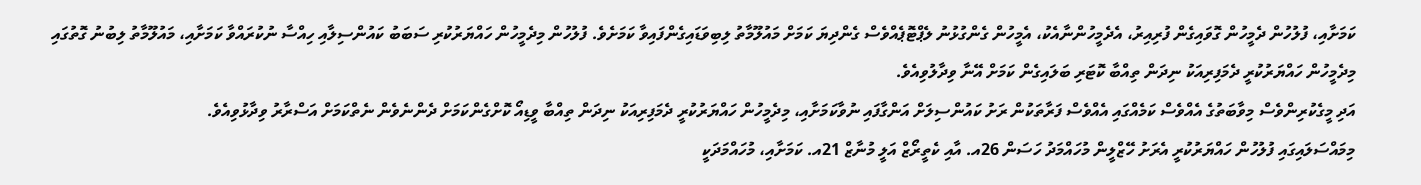ކަމަށާއި، ފުލުހުން ދެމީހުން ގޮވައިގެން ފުރިއިރު، އެދެމީހުންނާއެކު، އެމީހުން ގެންގުޅުނު ލެޕްޓޮޕެއްވެސް ގެންދިޔަ ކަމަށް މައުލޫމާތު ލިބިވަޑައިގެންފައިވާ ކަމަށެވެ. ފުލުހުން މިދެމީހުން ހައްޔަރުކުރި ސަބަބު ކައުންސިލާއި ހިއްސާ ނުކުރައްވާ ކަމަށާއި، މައުލޫމާތު ލިބުނު ގޮތުގައި މިދެމީހުން ހައްޔަރުކުރީ ދެމަފިރިއަކު ނިދަން ތިއްބާ ކޮޓަރި ބަލައިގެން ކަމަށް އޭނާ ވިދާލުވިއެވެ.
އަދި މީގެކުރިންވެސް މިވާބަތުގެ އެއްވެސް ކަމެއްގައި އެއްވެސް ފަރާތަކުން ރަށު ކައުންސިލަށް އަންގާފައި ނުވާކަމަށާއި، މިދެމީހުން ހައްޔަރުކުރީ ދެމަފިރިއަކު ނިދަން ތިއްބާ ވީޑިއޯ ކޮށްގެންކަމަށް ދެންނެވެން ނެތްކަމަށް އަސްރާރު ވިދާޅުވިއެވެ.
މިމައްސަލައިގައި ފުލުހުން ހައްޔަރުކުރީ އެރަށު ހޭޒްލީން މުހައްމަދު ހަސަން 26އ. އާއި ކެތީރޯޒް އަލީ މުނާޒް 21އ. ކަމަށާއި، މުހައްމަދަކީ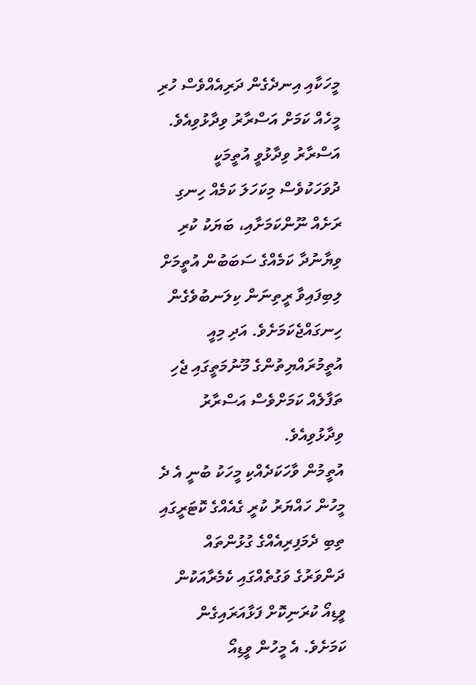މީހަކާއި އިނދެގެން ދަރިއެއްވެސް ހުރި މީހެއް ކަމަށް އަސްރާރު ވިދާޅުވިއެވެ.
އަސްރާރު ވިދާޅުވީ އުތީމަކީ ދުވަހަކުވެސް މިކަހަލަ ކަމެއް ހިނގި ރަށެއް ނޫންކަމަށާއި، ބަޔަކު ކުރި ވިޔާނުދާ ކަމެއްގެ ސަބަބުން އުތީމަށް ލިބިފައިވާ ރީތިނަން ކިލަނބުވެގެން ހިނގައްޖެކަމަށެވެ. އަދި މިއީ އުތީމުރައްޔިތުންގެ މޫނުމަތީގައި ޖެހި ތަފާލެއް ކަމަށްވެސް އަސްރާރު ވިދާޅުވިއެވެ.
އުތީމުން ވާހަކަދެއްކި މީހަކު ބުނީ އެ ދެ މީހުން ހައްޔަރު ކުރީ ގެއެއްގެ ކޮޓަރީގައި ތިބި ދެމަފިރިއެއްގެ ގުޅުންތައް ދަންވަރުގެ ވަގުތެއްގައި ކެމެރާއަކުން ވީޑިއޯ ކުރަނިކޮށް ފަޅާއަރައިގެން ކަމަށެވެ. އެ މީހުން ވީޑިއޯ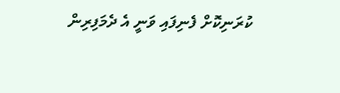ކުރަނިކޮށް ފެނިފައި ވަނީ އެ ދެމަފިރިން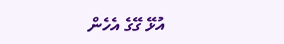އުޅޭ ގޭގެ އެހެން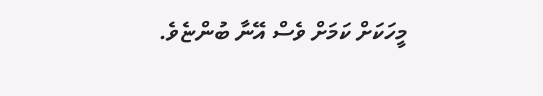މީހަކަށް ކަމަށް ވެސް އޭނާ ބުންޏެވެ.